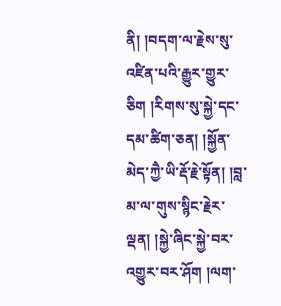ནི། །བདག་ལ་རྗེས་སུ་འཛིན་པའི་རྒྱུར་གྱུར་ཅིག །རིགས་སུ་སྐྱེ་དང་དམ་ཚིག་ཅན། །སྐྱོན་མེད་ཀྱཻ་ཡི་རྡོ་རྗེ་སྟོན། །བླ་མ་ལ་གུས་སྙིང་རྗེར་ལྡན། །སྐྱེ་ཞིང་སྐྱེ་བར་འགྱུར་བར་ཤོག །ལག་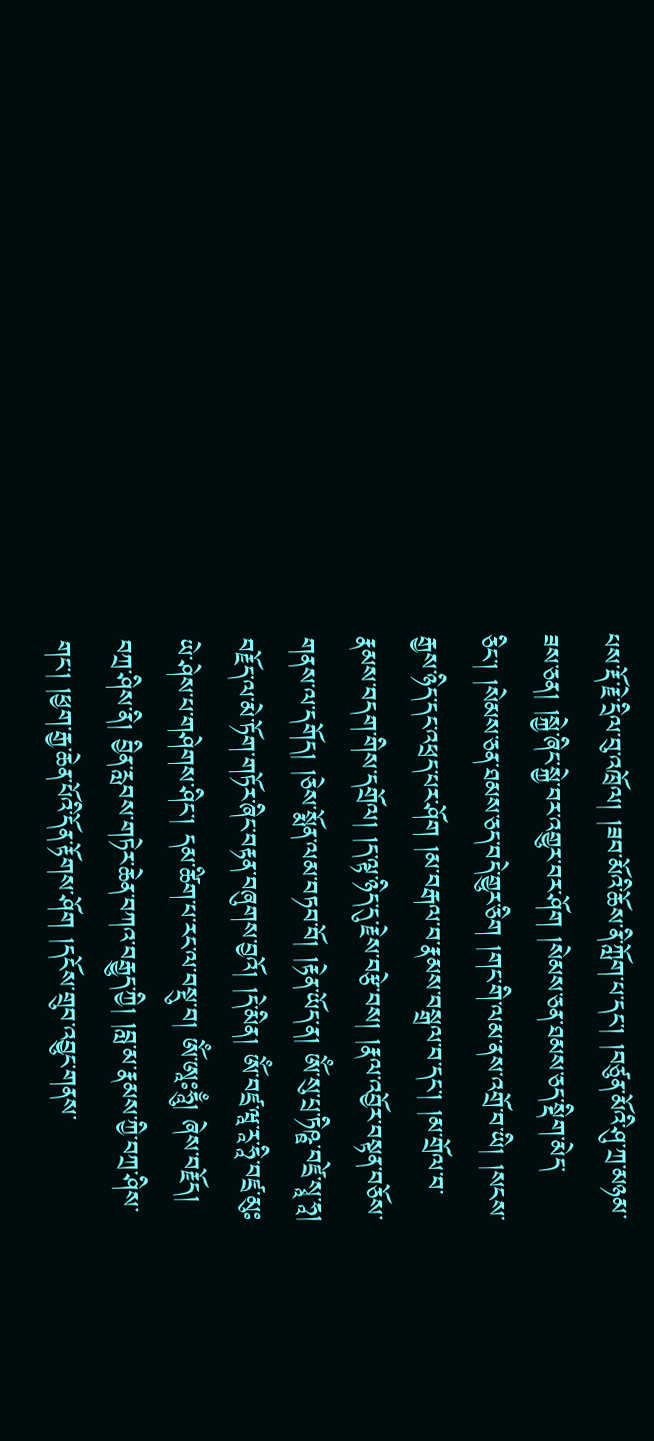པས་རྡོ་རྗེ་དྲིལ་བུ་འཁྲོལ། །ཟབ་མོའི་ཆོས་ནི་ཀློག་པ་དང་། །བཙུན་མོའི་ཤུ་ཀྲ་མཉམ་ཟས་ཅན། །སྐྱེ་ཞིང་སྐྱེ་བར་འགྱུར་བར་ཤོག །སེམས་ཅན་ཐམས་ཅད་སྡིག་མེད་ཅིང་། །སེམས་ཅན་ཐམས་ཅད་བདེ་གྱུར་ཅིག །གང་གི་ལམ་ནས་འགྲོ་བ་ཡི། །སངས་རྒྱས་ཉིད་དང་འཕྲད་པར་ཤོག །མ་བརྒལ་བ་རྣམས་བསྒྲལ་བ་དང་། །མ་གྲོལ་བ་རྣམས་བདག་གིས་དགྲོལ། །ད་ལྟ་ཉིད་དུ་རྗེས་བརྩེ་བས། །རྣལ་འབྱོར་བསྟན་བཅོས་གནས་ལ་དགོད། །ཅེས་སྨོན་ལམ་བཏབ་བོ། །རྟེན་ཡོད་ན། ༀ་སུ་པྲ་ཏིཥྛ་བཛྲེ་སྭཱ་ཧཱ། བརྗོད་ལ་མེ་ཏོག་གཏོར་ཞིང་བརྟན་བཞུགས་བྱའོ། །དེ་མིན། ༀ་བཛྲ་ཝཱ་རཱ་ཧཱི་བཛྲ་མུཿཡེ་ཤེས་པ་གཤེགས་ཤིང་། དམ་ཚིག་པ་རང་ལ་བསྡུ་བ། ༀ་ཨཱཿཧཱུྃ། ཞེས་བརྗོད། བཀྲ་ཤིས་ནི། བྱིན་རླབས་གཏེར་ཆེན་བཀའ་བརྒྱུད་ཀྱི། །བླ་མ་རྣམས་ཀྱི་བཀྲ་ཤིས་གང་། །ཕྱག་རྒྱ་ཆེན་པོའི་དོན་རྟོགས་ཤོག །དངོས་གྲུབ་འབྱུང་གནས་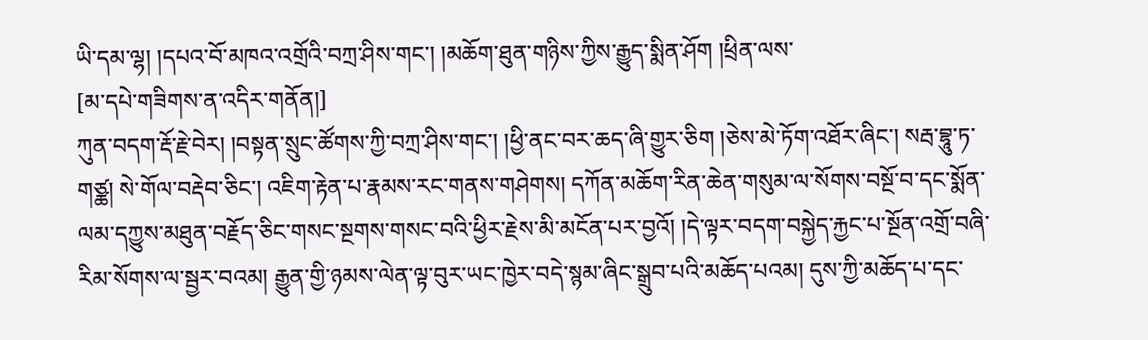ཡི་དམ་ལྷ། །དཔའ་བོ་མཁའ་འགྲོའི་བཀྲ་ཤིས་གང་། །མཆོག་ཐུན་གཉིས་ཀྱིས་རྒྱུད་སྨིན་ཤོག །ཕྲིན་ལས་
[མ་དཔེ་གཟིགས་ན་འདིར་གནོན།]
ཀུན་བདག་རྡོ་རྗེ་བེར། །བསྟན་སྲུང་ཚོགས་ཀྱི་བཀྲ་ཤིས་གང་། །ཕྱི་ནང་བར་ཆད་ཞི་གྱུར་ཅིག །ཅེས་མེ་ཏོག་འཐོར་ཞིང་། སརྦ་བྷཱུ་ཏ་གཙྪ། སེ་གོལ་བརྡེབ་ཅིང་། འཇིག་རྟེན་པ་རྣམས་རང་གནས་གཤེགས། དཀོན་མཆོག་རིན་ཆེན་གསུམ་ལ་སོགས་བསྔོ་བ་དང་སྨོན་ལམ་དཀྱུས་མཐུན་བརྗོད་ཅིང་གསང་སྔགས་གསང་བའི་ཕྱིར་རྗེས་མི་མངོན་པར་བྱའོ། །དེ་ལྟར་བདག་བསྐྱེད་རྐྱང་པ་སྔོན་འགྲོ་བཞི་རིམ་སོགས་ལ་སྦྱར་བའམ། རྒྱུན་གྱི་ཉམས་ལེན་ལྟ་བུར་ཡང་ཁྱེར་བདེ་སྙམ་ཞིང་སྒྲུབ་པའི་མཆོད་པའམ། དུས་ཀྱི་མཆོད་པ་དང་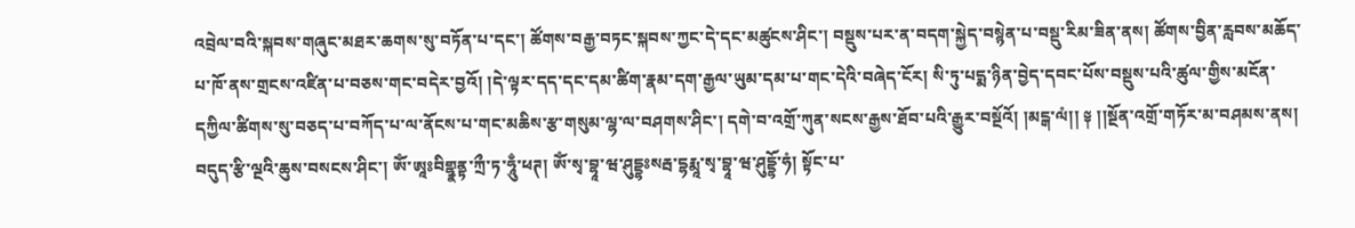འབྲེལ་བའི་སྐབས་གཞུང་མཐར་ཆགས་སུ་བཏོན་པ་དང་། ཚོགས་བརྒྱ་བཏང་སྐབས་ཀྱང་དེ་དང་མཚུངས་ཤིང་། བསྡུས་པར་ན་བདག་སྐྱེད་བསྙེན་པ་བསྡུ་རིམ་ཟིན་ནས། ཚོགས་བྱིན་རླབས་མཆོད་པ་ཁོ་ནས་གྲངས་འཛིན་པ་བཅས་གང་བདེར་བྱའོ། །དེ་ལྟར་དད་དང་དམ་ཚིག་རྣམ་དག་རྒྱལ་ཡུམ་དམ་པ་གང་དེའི་བཞེད་ངོར། སི་ཏུ་པདྨ་ཉིན་བྱེད་དབང་པོས་བསྡུས་པའི་ཚུལ་གྱིས་མངོན་དཀྱིལ་ཚིགས་སུ་བཅད་པ་བཀོད་པ་ལ་ནོངས་པ་གང་མཆིས་རྩ་གསུམ་ལྷ་ལ་བཤགས་ཤིང་། དགེ་བ་འགྲོ་ཀུན་སངས་རྒྱས་ཐོབ་པའི་རྒྱུར་བསྔོའོ། །མངྒ་ལཾ།། ༈ །།སྔོན་འགྲོ་གཏོར་མ་བཤམས་ནས། བདུད་རྩི་ལྔའི་ཆུས་བསངས་ཤིང་། ༀ་ཨཱཿབིགྷྣནྟ་ཀྲྀ་ཏ་ཧཱུྃ་ཕཊ། ༀ་སྭ་བྷཱ་ཝ་ཤུདྡྷཿསརྦ་དྷརྨཱ་སྭ་བྷཱ་ཝ་ཤུདྡྷོ་ཧཾ། སྟོང་པ་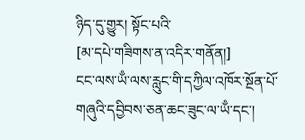ཉིད་དུ་གྱུར། སྟོང་པའི་
[མ་དཔེ་གཟིགས་ན་འདིར་གནོན།]
ངང་ལས་ཡྃ་ལས་རླུང་གི་དཀྱིལ་འཁོར་སྔོན་པོ་གཞུའི་དབྱིབས་ཅན་ཆང་ཟུང་ལ་ཡྃ་དང་།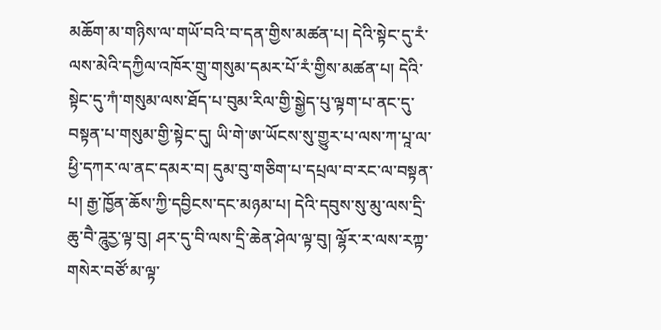མཆོག་མ་གཉིས་ལ་གཡོ་བའི་བ་དན་གྱིས་མཚན་པ། དེའི་སྟེང་དུ་རཾ་ལས་མེའི་དཀྱིལ་འཁོར་གྲུ་གསུམ་དམར་པོ་རཾ་གྱིས་མཚན་པ། དེའི་སྟེང་དུ་ཀཾ་གསུམ་ལས་ཐོད་པ་བུམ་རིལ་གྱི་སྒྱེད་པུ་ལྟག་པ་ནང་དུ་བསྟན་པ་གསུམ་གྱི་སྟེང་དུ། ཡི་གེ་ཨ་ཡོངས་སུ་གྱུར་པ་ལས་ཀ་པཱ་ལ་ཕྱི་དཀར་ལ་ནང་དམར་བ། དུམ་བུ་གཅིག་པ་དཔྲལ་བ་རང་ལ་བསྟན་པ། རྒྱ་ཁྱོན་ཆོས་ཀྱི་དབྱིངས་དང་མཉམ་པ། དེའི་དབུས་སུ་མུ་ལས་དྲི་ཆུ་བཻ་ཌཱུཪྱ་ལྟ་བུ། ཤར་དུ་བི་ལས་དྲི་ཆེན་ཤེལ་ལྟ་བུ། ལྷོར་ར་ལས་རཀྟ་གསེར་བཙོ་མ་ལྟ་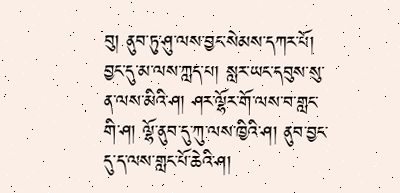བུ། ནུབ་ཏུ་ཤུ་ལས་བྱང་སེམས་དཀར་པོ། བྱང་དུ་མ་ལས་ཀླད་པ། སླར་ཡང་དབུས་སུ་ན་ལས་མིའི་ཤ། ཤར་ལྷོར་གོ་ལས་བ་གླང་གི་ཤ། ལྷོ་ནུབ་དུ་ཀུ་ལས་ཁྱིའི་ཤ། ནུབ་བྱང་དུ་ད་ལས་གླང་པོ་ཆེའི་ཤ།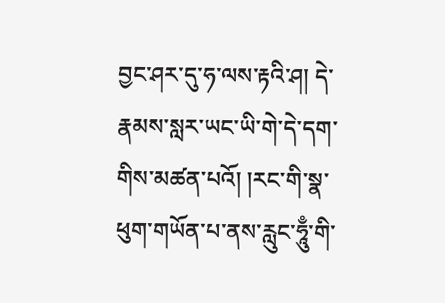བྱང་ཤར་དུ་ཧ་ལས་རྟའི་ཤ། དེ་རྣམས་སླར་ཡང་ཡི་གེ་དེ་དག་གིས་མཚན་པའོ། །རང་གི་སྣ་ཕུག་གཡོན་པ་ནས་རླུང་ཧཱུྃ་གི་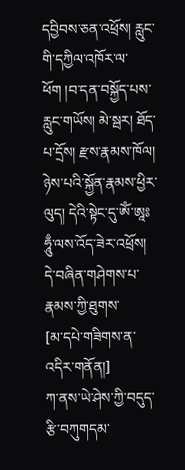དབྱིབས་ཅན་འཕྲོས། རླུང་གི་དཀྱིལ་འཁོར་ལ་ཕོག །བ་དན་བསྐྱོད་པས་རླུང་གཡོས། མེ་སྦར། ཐོད་པ་དྲོས། རྫས་རྣམས་ཁོལ། ཉེས་པའི་སྐྱོན་རྣམས་ཕྱིར་ལུད། དེའི་སྟེང་དུ་ༀ་ཨཱཿཧཱུྃ་ལས་འོད་ཟེར་འཕྲོས། དེ་བཞིན་གཤེགས་པ་རྣམས་ཀྱི་ཐུགས་
[མ་དཔེ་གཟིགས་ན་འདིར་གནོན།]
ཀ་ནས་ཡེ་ཤེས་ཀྱི་བདུད་རྩི་བཀུགདམ་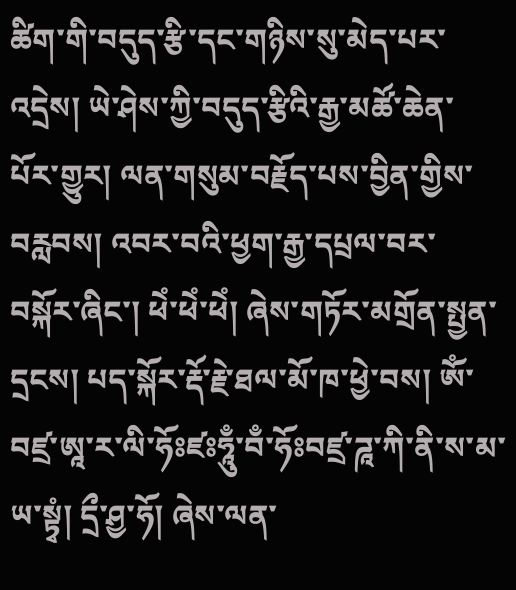ཚིག་གི་བདུད་རྩི་དང་གཉིས་སུ་མེད་པར་འདྲེས། ཡེ་ཤེས་ཀྱི་བདུད་རྩིའི་རྒྱ་མཚོ་ཆེན་པོར་གྱུར། ལན་གསུམ་བརྗོད་པས་བྱིན་གྱིས་བརླབས། འབར་བའི་ཕྱག་རྒྱ་དཔྲལ་བར་བསྐོར་ཞིང་། ཕེཾ་ཕེཾ་ཕེཾ། ཞེས་གཏོར་མགྲོན་སྤྱན་དྲངས། པད་སྐོར་རྡོ་རྗེ་ཐལ་མོ་ཁ་ཕྱེ་བས། ༀ་བཛྲ་ཨཱ་ར་ལི་ཧོཿཛཿཧཱུྃ་བྃ་ཧོཿབཛྲ་ཌཱ་ཀི་ནི་ས་མ་ཡ་སྟྭཾ། དྲྀ་ཤྱ་ཧོ། ཞེས་ལན་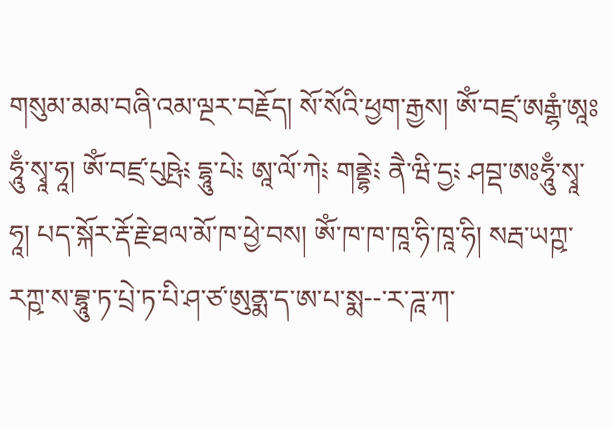གསུམ་མམ་བཞི་འམ་ལྔར་བརྗོད། སོ་སོའི་ཕྱག་རྒྱས། ༀ་བཛྲ་ཨརྒྷཾ་ཨཱཿཧཱུྃ་སྭཱ་ཧཱ། ༀ་བཛྲ་པུཥྤེ༴ དྷཱུ་པེ༴ ཨཱ་ལོ་ཀེ༴ གནྡྷེ༴ ནཻ་ཝི་དྱ༴ ཤབྡ་ཨཿཧཱུྃ་སྭཱ་ཧཱ། པད་སྐོར་རྡོ་རྗེ་ཐལ་མོ་ཁ་ཕྱེ་བས། ༀ་ཁ་ཁ་ཁཱ་ཧི་ཁཱ་ཧི། སརྦ་ཡཀྵ་རཀྵ་ས་བྷཱུ་ཏ་པྲེ་ཏ་པི་ཤ་ཙ་ཨུནྨ་ད་ཨ་པ་སྨ--་ར་ཌཱ་ཀ་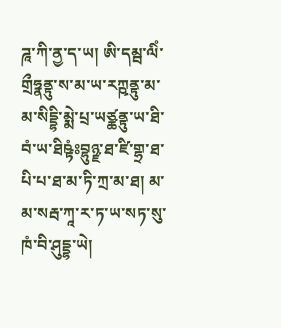ཌཱ་ཀི་ནྱ་ད་ཡ། ཨི་དམྦ་ལིཾ་གྲྀཧྣནྟུ་ས་མ་ཡ་རཀྵནྟུ་མ་མ་སིདྡྷི་མྨེ་པྲ་ཡཙྪནྟུ་ཡ་ཐི་བཾ་ཡ་ཐིཥྟཾཿབྷུཉྫ་ཐ་ཛི་གྷྲ་ཐ་པི་པ་ཐ་མ་ཏི་ཀྲ་མ་ཐ། མ་མ་སརྦ་ཀཱ་ར་ཏ་ཡ་སཏ་སུ་ཁཾ་བི་ཤུདྡྷ་ཡེ།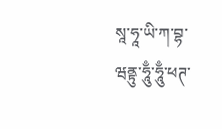སཱ་ཧཱ་ཡི་ཀ་བྷ་ཝནྟུ་ཧཱུྃ་ཧཱུྃ་ཕཊ་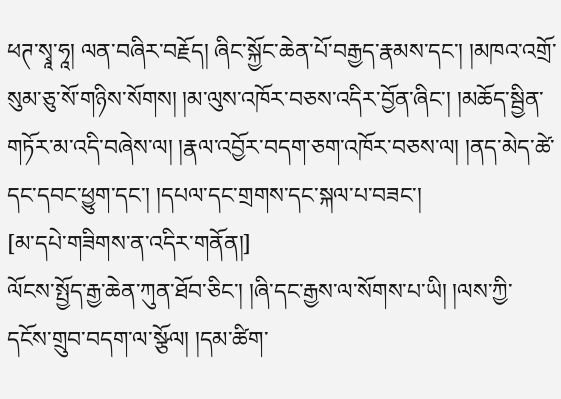ཕཊ་སྭཱ་ཧཱ། ལན་བཞིར་བརྗོད། ཞིང་སྐྱོང་ཆེན་པོ་བརྒྱད་རྣམས་དང་། །མཁའ་འགྲོ་སུམ་ཅུ་སོ་གཉིས་སོགས། །མ་ལུས་འཁོར་བཅས་འདིར་བྱོན་ཞིང་། །མཆོད་སྦྱིན་གཏོར་མ་འདི་བཞེས་ལ། །རྣལ་འབྱོར་བདག་ཅག་འཁོར་བཅས་ལ། །ནད་མེད་ཚེ་དང་དབང་ཕྱུག་དང་། །དཔལ་དང་གྲགས་དང་སྐལ་པ་བཟང་།
[མ་དཔེ་གཟིགས་ན་འདིར་གནོན།]
ལོངས་སྤྱོད་རྒྱ་ཆེན་ཀུན་ཐོབ་ཅིང་། །ཞི་དང་རྒྱས་ལ་སོགས་པ་ཡི། །ལས་ཀྱི་དངོས་གྲུབ་བདག་ལ་སྩོལ། །དམ་ཚིག་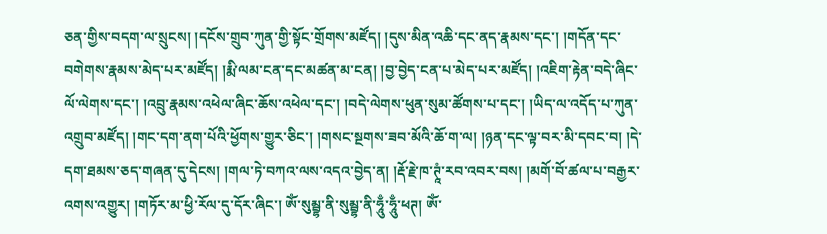ཅན་གྱིས་བདག་ལ་སྲུངས། །དངོས་གྲུབ་ཀུན་གྱི་སྟོང་གྲོགས་མཛོད། །དུས་མིན་འཆི་དང་ནད་རྣམས་དང་། །གདོན་དང་བགེགས་རྣམས་མེད་པར་མཛོད། །རྨི་ལམ་ངན་དང་མཚན་མ་ངན། །བྱ་བྱེད་ངན་པ་མེད་པར་མཛོད། །འཇིག་རྟེན་བདེ་ཞིང་ལོ་ལེགས་དང་། །འབྲུ་རྣམས་འཕེལ་ཞིང་ཆོས་འཕེལ་དང་། །བདེ་ལེགས་ཕུན་སུམ་ཚོགས་པ་དང་། །ཡིད་ལ་འདོད་པ་ཀུན་འགྲུབ་མཛོད། །གང་དག་ནག་པོའི་ཕྱོགས་གྱུར་ཅིང་། །གསང་སྔགས་ཟབ་མོའི་ཆོ་ག་ལ། །ཉན་དང་ལྟ་བར་མི་དབང་བ། །དེ་དག་ཐམས་ཅད་གཞན་དུ་དེངས། །གལ་ཏེ་བཀའ་ལས་འདའ་བྱེད་ན། །རྡོ་རྗེ་ཁ་ཊཱཾ་རབ་འབར་བས། །མགོ་བོ་ཚལ་པ་བརྒྱར་འགས་འགྱུར། །གཏོར་མ་ཕྱི་རོལ་དུ་དོར་ཞིང་། ༀ་སུམྦྷ་ནི་སུམྦྷ་ནི་ཧཱུྃ་ཧཱུྃ་ཕཊ། ༀ་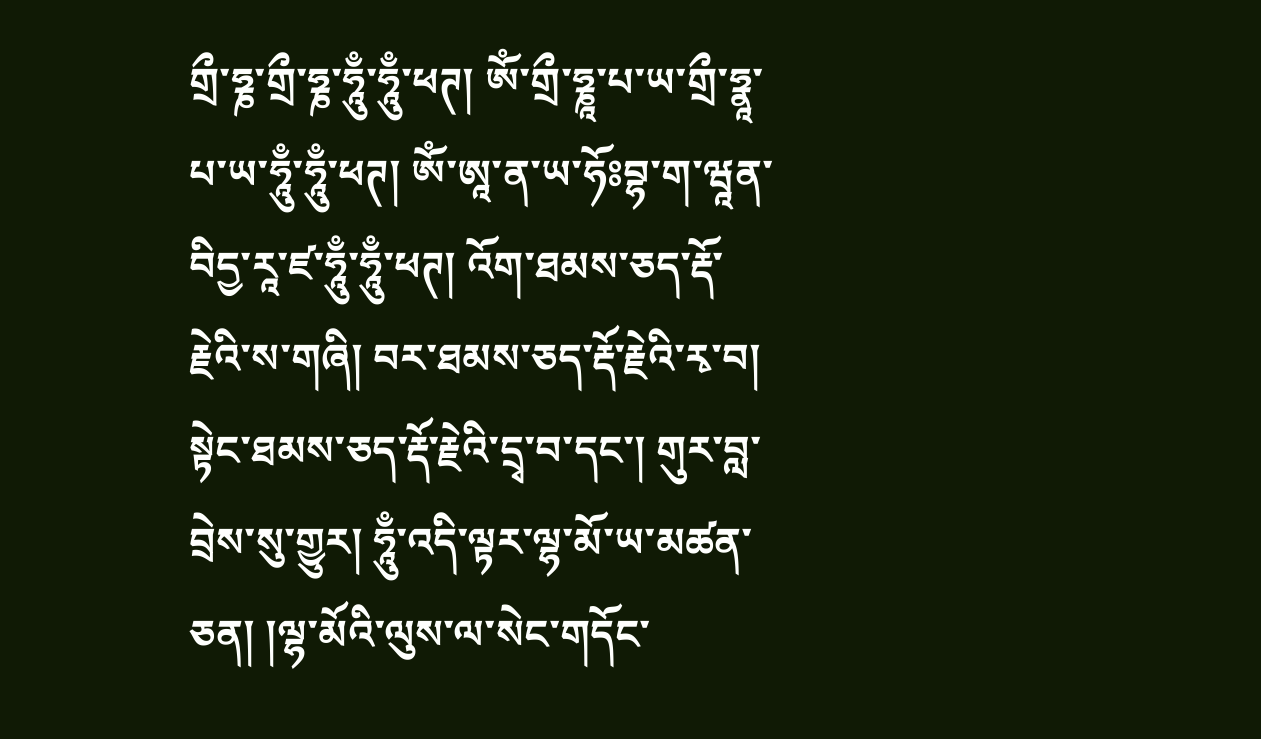གྲྀ་ཧྞ་གྲྀ་ཧྞ་ཧཱུྃ་ཧཱུྃ་ཕཊ། ༀ་གྲྀ་ཧྞཱ་པ་ཡ་གྲྀ་ཧྣཱ་པ་ཡ་ཧཱུྃ་ཧཱུྃ་ཕཊ། ༀ་ཨཱ་ན་ཡ་ཧོཿབྷ་ག་ཝཱན་བིདྱ་རཱ་ཛ་ཧཱུྃ་ཧཱུྃ་ཕཊ། འོག་ཐམས་ཅད་རྡོ་རྗེའི་ས་གཞི། བར་ཐམས་ཅད་རྡོ་རྗེའི་རྭ་བ། སྟེང་ཐམས་ཅད་རྡོ་རྗེའི་དྲྭ་བ་དང་། གུར་བླ་བྲེས་སུ་གྱུར། ཧཱུྃ་འདི་ལྟར་ལྷ་མོ་ཡ་མཚན་ཅན། །ལྷ་མོའི་ལུས་ལ་སེང་གདོང་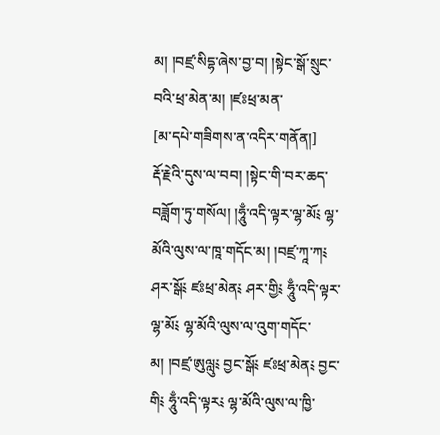མ། །བཛྲ་སིདྷ་ཞེས་བྱ་བ། །སྟེང་སྒོ་སྲུང་བའི་ཕྲ་མེན་མ། །ཛཿཕྲ་མན་
[མ་དཔེ་གཟིགས་ན་འདིར་གནོན།]
རྡོ་རྗེའི་དུས་ལ་བབ། །སྟེང་གི་བར་ཆད་བཟློག་ཏུ་གསོལ། །ཧཱུྃ་འདི་ལྟར་ལྷ་མོ༴ ལྷ་མོའི་ལུས་ལ་ཁཱ་གདོང་མ། །བཛྲ་ཀཱ་ཀ༴ ཤར་སྒོ༴ ཛཿཕྲ་མེན༴ ཤར་གྱི༴ ཧཱུྃ་འདི་ལྟར་ལྷ་མོ༴ ལྷ་མོའི་ལུས་ལ་འུག་གདོང་མ། །བཛྲ་ཨུལླུ༴ བྱང་སྒོ༴ ཛཿཕྲ་མེན༴ བྱང་གི༴ ཧཱུྃ་འདི་ལྟར༴ ལྷ་མོའི་ལུས་ལ་ཁྱི་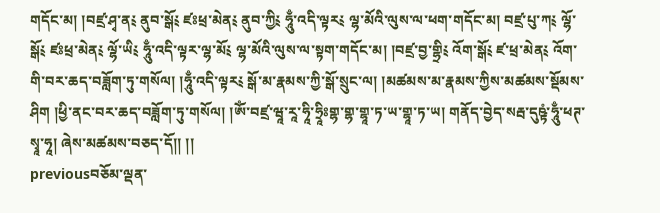གདོང་མ། །བཛྲ་ཤྭ་ན༴ ནུབ་སྒོ༴ ཛཿཕྲ་མེན༴ ནུབ་ཀྱི༴ ཧཱུྃ་འདི་ལྟར༴ ལྷ་མོའི་ལུས་ལ་ཕག་གདོང་མ། བཛྲ་པུ་ཀ༴ ལྷོ་སྒོ༴ ཛཿཕྲ་མེན༴ ལྷོ་ཡི༴ ཧཱུྃ་འདི་ལྟར་ལྷ་མོ༴ ལྷ་མོའི་ལུས་ལ་སྟག་གདོང་མ། །བཛྲ་བྱ་གྷྲི༴ འོག་སྒོ༴ ཛ་ཕྲ་མེན༴ འོག་གི་བར་ཆད་བཟློག་ཏུ་གསོལ། །ཧཱུྃ་འདི་ལྟར༴ སྒོ་མ་རྣམས་ཀྱི་སྒོ་སྲུང་ལ། །མཚམས་མ་རྣམས་ཀྱིས་མཚམས་སྡོམས་ཤིག །ཕྱི་ནང་བར་ཆད་བཟློག་ཏུ་གསོལ། །ༀ་བཛྲ་ཝཱ་རཱ་ཧཱི་ཧྲཱིཿགྷ་གྷ་གྷཱ་ཏ་ཡ་གྷཱ་ཏ་ཡ། གནོད་བྱེད་སརྦ་དུཥྟཾ་ཧཱུྃ་ཕཊ་སྭཱ་ཧཱ། ཞེས་མཚམས་བཅད་དོ།། །།
previousབཅོམ་ལྡན་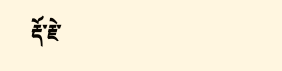རྡོ་རྗེ་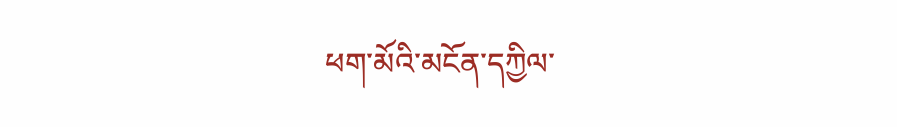ཕག་མོའི་མངོན་དཀྱིལ་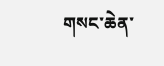གསང་ཆེན་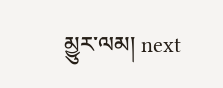མྱུར་ལམ། next